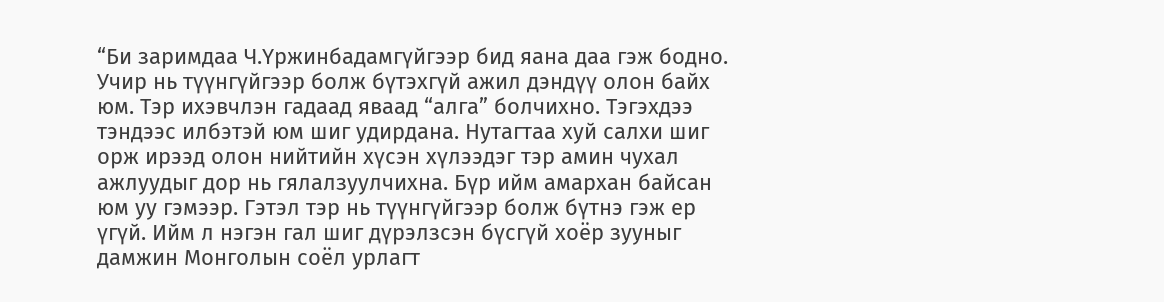“Би заримдаа Ч.Үржинбадамгүйгээр бид яана даа гэж бодно. Учир нь түүнгүйгээр болж бүтэхгүй ажил дэндүү олон байх юм. Тэр ихэвчлэн гадаад яваад “алга” болчихно. Тэгэхдээ тэндээс илбэтэй юм шиг удирдана. Нутагтаа хуй салхи шиг орж ирээд олон нийтийн хүсэн хүлээдэг тэр амин чухал ажлуудыг дор нь гялалзуулчихна. Бүр ийм амархан байсан юм уу гэмээр. Гэтэл тэр нь түүнгүйгээр болж бүтнэ гэж ер үгүй. Ийм л нэгэн гал шиг дүрэлзсэн бүсгүй хоёр зууныг дамжин Монголын соёл урлагт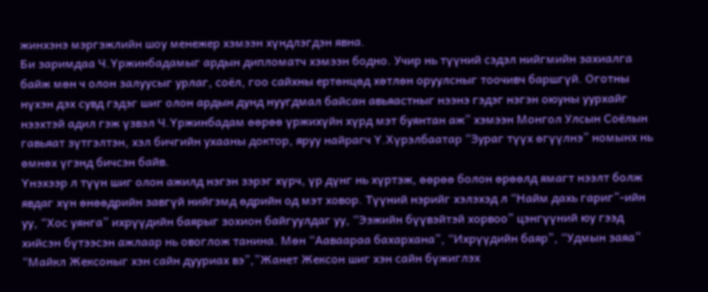жинхэнэ мэргэжлийн шоу менежер хэмээн хүндлэгдэн явна.
Би заримдаа Ч.Үржинбадамыг ардын дипломатч хэмээн бодно. Учир нь түүний сэдэл нийгмийн захиалга байж мөн ч олон залуусыг урлаг, соёл, гоо сайхны ертөнцөд хөтлөн оруулсныг тоочивч баршгүй. Оготны нүхэн дэх сувд гэдэг шиг олон ардын дунд нуугдмал байсан авьяастныг нээнэ гэдэг нэгэн оюуны уурхайг нээхтэй адил гэж үзвэл Ч.Үржинбадам өөрөө үржихүйн хүрд мэт буянтан аж” хэмээн Монгол Улсын Соёлын гавьяат зүтгэлтэн, хэл бичгийн ухааны доктор, яруу найрагч Ү.Хүрэлбаатар “Зураг түүх өгүүлнэ” номынх нь өмнөх үгэнд бичсэн байв.
Үнэхээр л түүн шиг олон ажилд нэгэн зэрэг хүрч, үр дүнг нь хүртэж, өөрөө болон өрөөлд ямагт нээлт болж явдаг хүн өнөөдрийн завгүй нийгэмд өдрийн од мэт ховор. Түүний нэрийг хэлэхэд л “Найм дахь гариг”-ийн уу, “Хос уянга” ихрүүдийн баярыг зохион байгуулдаг уу, “Ээжийн бүүвэйтэй хорвоо” цэнгүүний юу гээд хийсэн бүтээсэн ажлаар нь овоглож танина. Мөн “Ааваараа бахархана”, “Ихрүүдийн баяр”, “Удмын заяа” “Майкл Жексоныг хэн сайн дууриах вэ”,”Жанет Жексон шиг хэн сайн бүжиглэх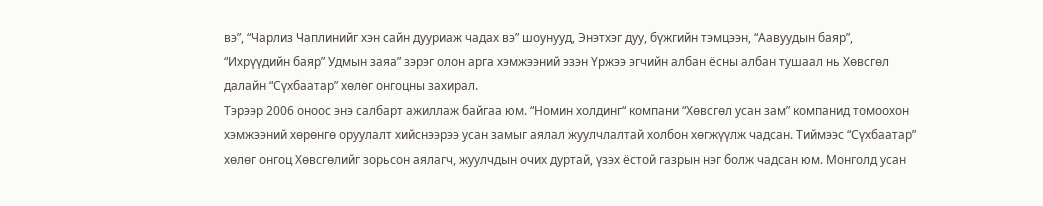вэ”, “Чарлиз Чаплинийг хэн сайн дууриаж чадах вэ” шоунууд, Энэтхэг дуу, бүжгийн тэмцээн, “Аавуудын баяр”, “Ихрүүдийн баяр” Удмын заяа” зэрэг олон арга хэмжээний эзэн Үржээ эгчийн албан ёсны албан тушаал нь Хөвсгөл далайн “Сүхбаатар” хөлөг онгоцны захирал.
Тэрээр 2006 оноос энэ салбарт ажиллаж байгаа юм. “Номин холдинг“ компани “Хөвсгөл усан зам” компанид томоохон хэмжээний хөрөнгө оруулалт хийснээрээ усан замыг аялал жуулчлалтай холбон хөгжүүлж чадсан. Тиймээс “Сүхбаатар” хөлөг онгоц Хөвсгөлийг зорьсон аялагч, жуулчдын очих дуртай, үзэх ёстой газрын нэг болж чадсан юм. Монголд усан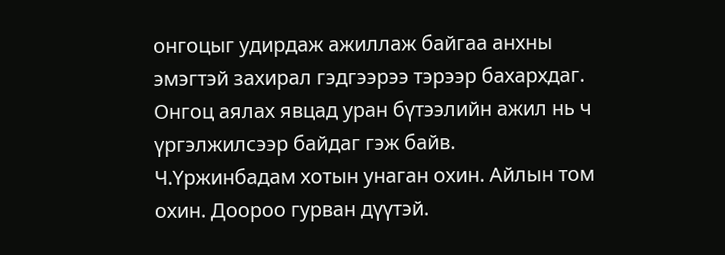онгоцыг удирдаж ажиллаж байгаа анхны эмэгтэй захирал гэдгээрээ тэрээр бахархдаг. Онгоц аялах явцад уран бүтээлийн ажил нь ч үргэлжилсээр байдаг гэж байв.
Ч.Үржинбадам хотын унаган охин. Айлын том охин. Доороо гурван дүүтэй.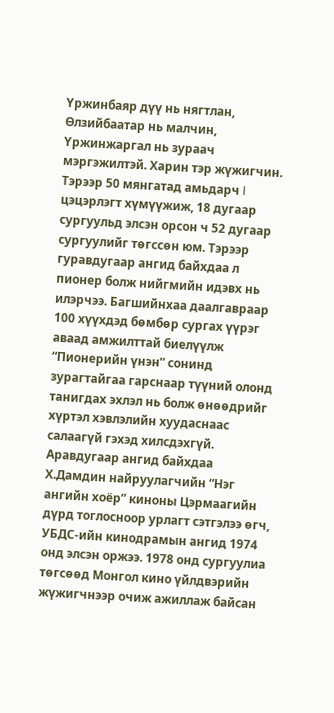Үржинбаяр дүү нь нягтлан, Өлзийбаатар нь малчин, Үржинжаргал нь зураач мэргэжилтэй. Харин тэр жүжигчин. Тэрээр 50 мянгатад амьдарч I цэцэрлэгт хүмүүжиж, 18 дугаар сургуульд элсэн орсон ч 52 дугаар сургуулийг төгссөн юм. Тэрээр гуравдугаар ангид байхдаа л пионер болж нийгмийн идэвх нь илэрчээ. Багшийнхаа даалгавраар 100 хүүхдэд бөмбөр сургах үүрэг аваад амжилттай биелүүлж “Пионерийн үнэн” сонинд зурагтайгаа гарснаар түүний олонд танигдах эхлэл нь болж өнөөдрийг хүртэл хэвлэлийн хуудаснаас салаагүй гэхэд хилсдэхгүй.
Аравдугаар ангид байхдаа Х.Дамдин найруулагчийн “Нэг ангийн хоёр” киноны Цэрмаагийн дүрд тоглосноор урлагт сэтгэлээ өгч, УБДС-ийн кинодрамын ангид 1974 онд элсэн оржээ. 1978 онд сургуулиа төгсөөд Монгол кино үйлдвэрийн жүжигчнээр очиж ажиллаж байсан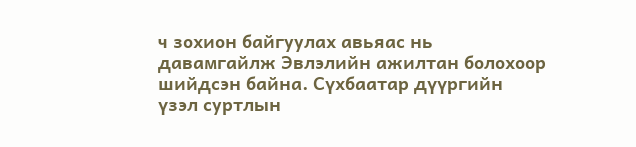ч зохион байгуулах авьяас нь давамгайлж Эвлэлийн ажилтан болохоор шийдсэн байна. Сүхбаатар дүүргийн үзэл суртлын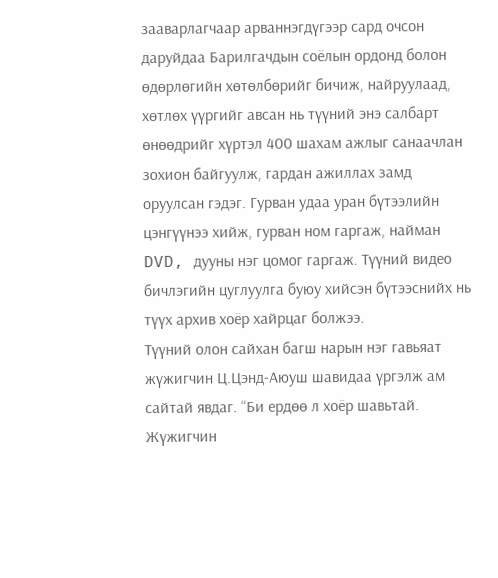зааварлагчаар арваннэгдүгээр сард очсон даруйдаа Барилгачдын соёлын ордонд болон өдөрлөгийн хөтөлбөрийг бичиж, найруулаад, хөтлөх үүргийг авсан нь түүний энэ салбарт өнөөдрийг хүртэл 400 шахам ажлыг санаачлан зохион байгуулж, гардан ажиллах замд оруулсан гэдэг. Гурван удаа уран бүтээлийн цэнгүүнээ хийж, гурван ном гаргаж, найман DVD, дууны нэг цомог гаргаж. Түүний видео бичлэгийн цуглуулга буюу хийсэн бүтээснийх нь түүх архив хоёр хайрцаг болжээ.
Түүний олон сайхан багш нарын нэг гавьяат жүжигчин Ц.Цэнд-Аюуш шавидаа үргэлж ам сайтай явдаг. “Би ердөө л хоёр шавьтай. Жүжигчин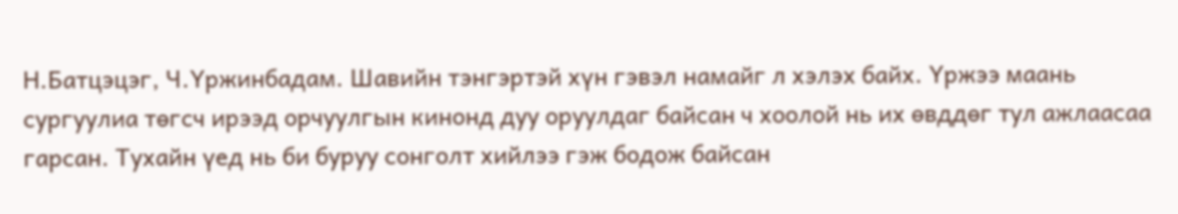Н.Батцэцэг, Ч.Үржинбадам. Шавийн тэнгэртэй хүн гэвэл намайг л хэлэх байх. Үржээ маань сургуулиа төгсч ирээд орчуулгын кинонд дуу оруулдаг байсан ч хоолой нь их өвддөг тул ажлаасаа гарсан. Тухайн үед нь би буруу сонголт хийлээ гэж бодож байсан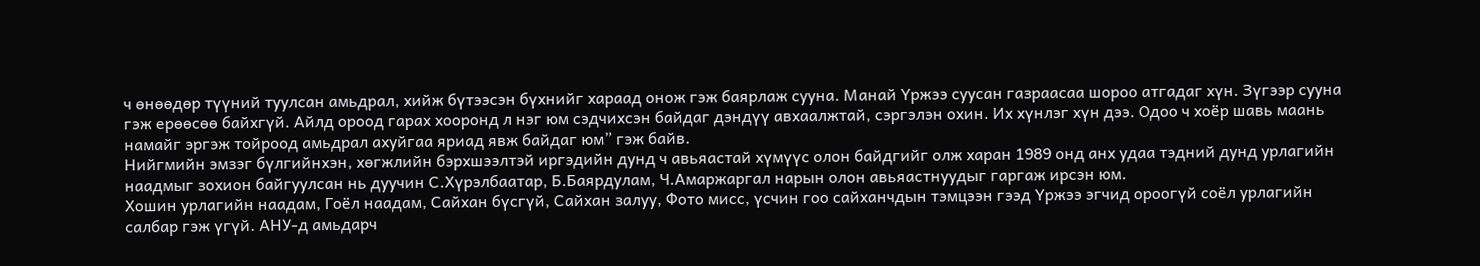ч өнөөдөр түүний туулсан амьдрал, хийж бүтээсэн бүхнийг хараад онож гэж баярлаж сууна. Манай Үржээ суусан газраасаа шороо атгадаг хүн. Зүгээр сууна гэж ерөөсөө байхгүй. Айлд ороод гарах хооронд л нэг юм сэдчихсэн байдаг дэндүү авхаалжтай, сэргэлэн охин. Их хүнлэг хүн дээ. Одоо ч хоёр шавь маань намайг эргэж тойроод амьдрал ахуйгаа яриад явж байдаг юм” гэж байв.
Нийгмийн эмзэг бүлгийнхэн, хөгжлийн бэрхшээлтэй иргэдийн дунд ч авьяастай хүмүүс олон байдгийг олж харан 1989 онд анх удаа тэдний дунд урлагийн наадмыг зохион байгуулсан нь дуучин С.Хүрэлбаатар, Б.Баярдулам, Ч.Амаржаргал нарын олон авьяастнуудыг гаргаж ирсэн юм.
Хошин урлагийн наадам, Гоёл наадам, Сайхан бүсгүй, Сайхан залуу, Фото мисс, үсчин гоо сайханчдын тэмцээн гээд Үржээ эгчид ороогүй соёл урлагийн салбар гэж үгүй. АНУ-д амьдарч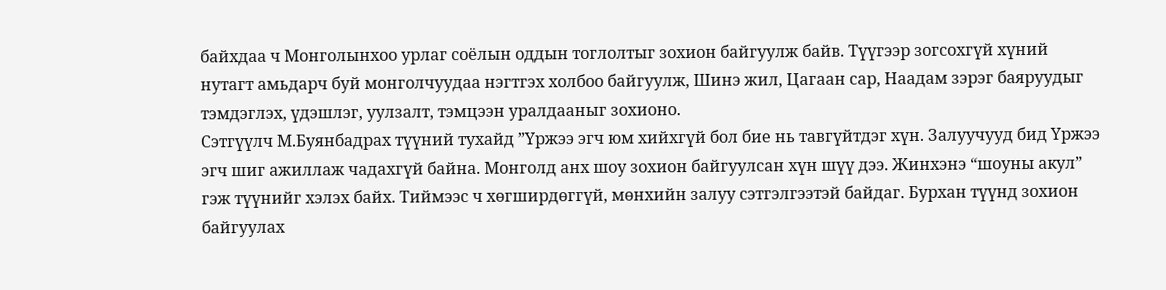байхдаа ч Монголынхоо урлаг соёлын оддын тоглолтыг зохион байгуулж байв. Түүгээр зогсохгүй хүний нутагт амьдарч буй монголчуудаа нэгтгэх холбоо байгуулж, Шинэ жил, Цагаан сар, Наадам зэрэг баяруудыг тэмдэглэх, үдэшлэг, уулзалт, тэмцээн уралдааныг зохионо.
Сэтгүүлч М.Буянбадрах түүний тухайд ”Үржээ эгч юм хийхгүй бол бие нь тавгүйтдэг хүн. Залуучууд бид Үржээ эгч шиг ажиллаж чадахгүй байна. Монголд анх шоу зохион байгуулсан хүн шүү дээ. Жинхэнэ “шоуны акул” гэж түүнийг хэлэх байх. Тиймээс ч хөгширдөггүй, мөнхийн залуу сэтгэлгээтэй байдаг. Бурхан түүнд зохион байгуулах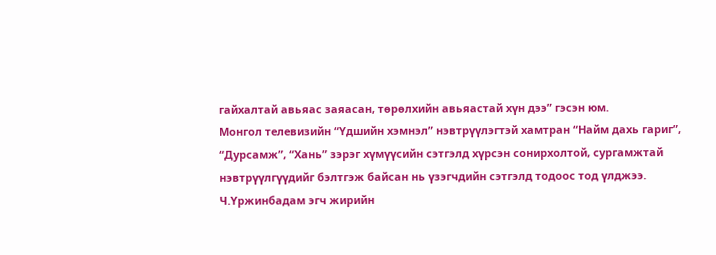гайхалтай авьяас заяасан, төрөлхийн авьяастай хүн дээ” гэсэн юм.
Монгол телевизийн “Үдшийн хэмнэл” нэвтрүүлэгтэй хамтран “Найм дахь гариг”, “Дурсамж”, “Хань” зэрэг хүмүүсийн сэтгэлд хүрсэн сонирхолтой, сургамжтай нэвтрүүлгүүдийг бэлтгэж байсан нь үзэгчдийн сэтгэлд тодоос тод үлджээ.
Ч.Үржинбадам эгч жирийн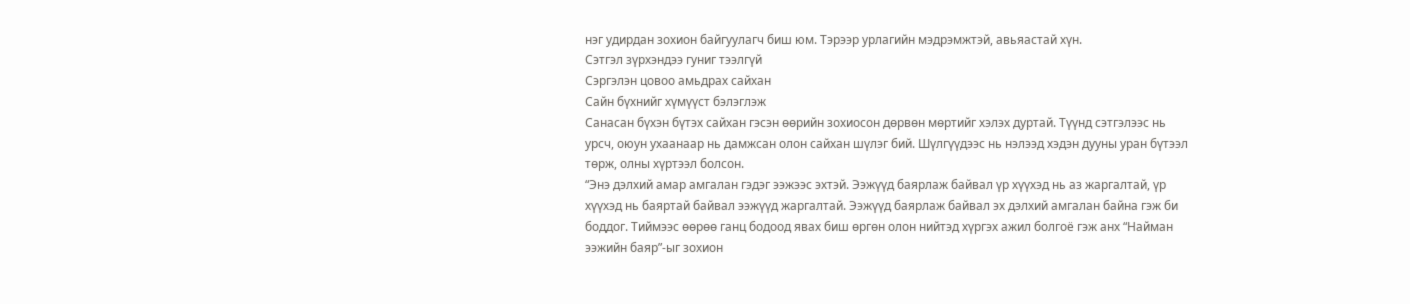нэг удирдан зохион байгуулагч биш юм. Тэрээр урлагийн мэдрэмжтэй, авьяастай хүн.
Сэтгэл зүрхэндээ гуниг тээлгүй
Сэргэлэн цовоо амьдрах сайхан
Сайн бүхнийг хүмүүст бэлэглэж
Санасан бүхэн бүтэх сайхан гэсэн өөрийн зохиосон дөрвөн мөртийг хэлэх дуртай. Түүнд сэтгэлээс нь урсч, оюун ухаанаар нь дамжсан олон сайхан шүлэг бий. Шүлгүүдээс нь нэлээд хэдэн дууны уран бүтээл төрж, олны хүртээл болсон.
“Энэ дэлхий амар амгалан гэдэг ээжээс эхтэй. Ээжүүд баярлаж байвал үр хүүхэд нь аз жаргалтай, үр хүүхэд нь баяртай байвал ээжүүд жаргалтай. Ээжүүд баярлаж байвал эх дэлхий амгалан байна гэж би боддог. Тиймээс өөрөө ганц бодоод явах биш өргөн олон нийтэд хүргэх ажил болгоё гэж анх “Найман ээжийн баяр”-ыг зохион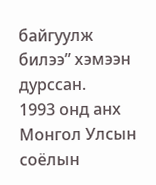байгуулж билээ” хэмээн дурссан.
1993 онд анх Монгол Улсын соёлын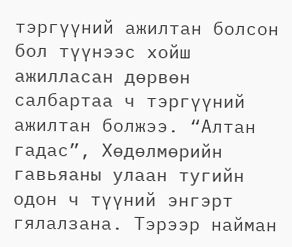тэргүүний ажилтан болсон бол түүнээс хойш ажилласан дөрвөн салбартаа ч тэргүүний ажилтан болжээ. “Алтан гадас”, Хөдөлмөрийн гавьяаны улаан тугийн одон ч түүний энгэрт гялалзана. Тэрээр найман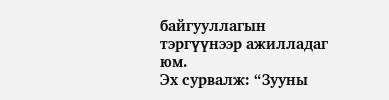байгууллагын тэргүүнээр ажилладаг юм.
Эх сурвалж: “Зууны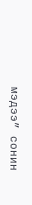мэдээ” сонин